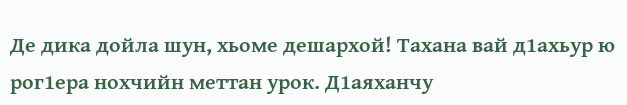Де дика дойла шун, хьоме дешархой! Тахана вай д1ахьур ю рог1ера нохчийн меттан урок. Д1аяханчу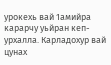урокехь вай 1амийра карарчу уьйран кеп-  урхалла. Карладохур вай цунах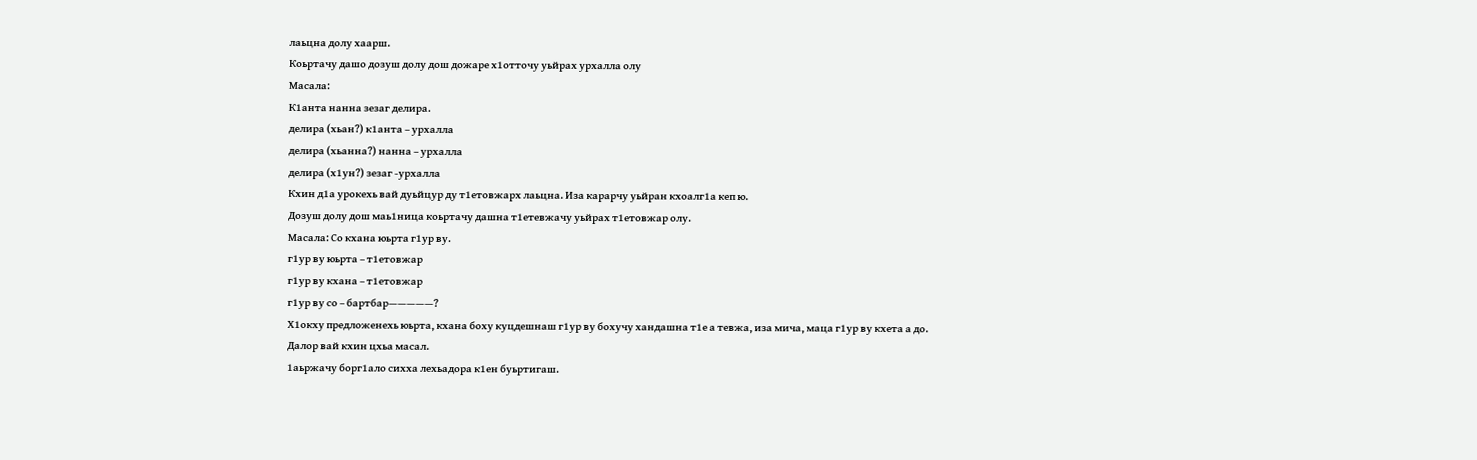лаьцна долу хаарш.
Коьртачу дашо дозуш долу дош дожаре х1отточу уьйрах урхалла олу
Масала:
К1анта нанна зезаг делира.
делира (хьан?) к1анта – урхалла
делира (хьанна?) нанна – урхалла
делира (х1ун?) зезаг -урхалла
Кхин д1а урокехь вай дуьйцур ду т1етовжарх лаьцна. Иза карарчу уьйран кхоалг1а кеп ю.
Дозуш долу дош маь1ница коьртачу дашна т1етевжачу уьйрах т1етовжар олу.
Масала: Со кхана юьрта г1ур ву.
г1ур ву юьрта – т1етовжар
г1ур ву кхана – т1етовжар
г1ур ву со – бартбар—————?
Х1окху предложенехь юьрта, кхана боху куцдешнаш г1ур ву бохучу хандашна т1е а тевжа, иза мича, маца г1ур ву кхета а до.
Далор вай кхин цхьа масал.
1аьржачу борг1ало сихха лехьадора к1ен буьртигаш.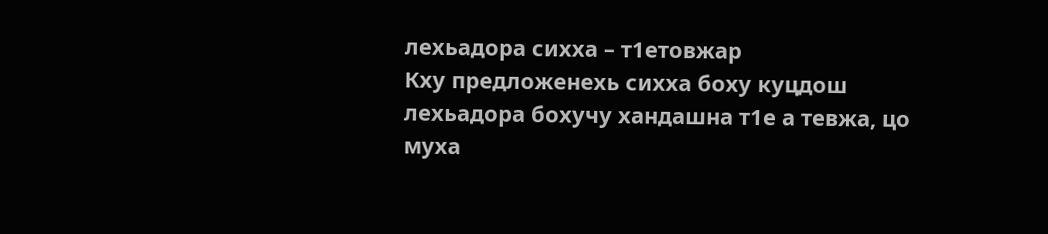лехьадора сихха – т1етовжар
Кху предложенехь сихха боху куцдош лехьадора бохучу хандашна т1е а тевжа, цо муха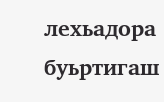лехьадора буьртигаш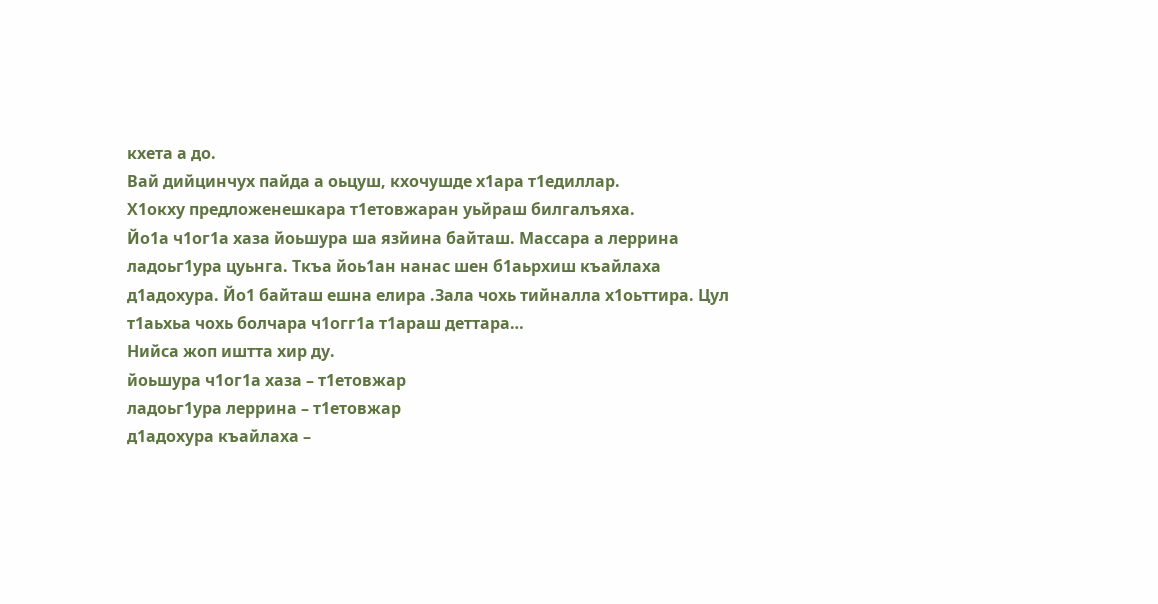кхета а до.
Вай дийцинчух пайда а оьцуш, кхочушде х1ара т1едиллар.
Х1окху предложенешкара т1етовжаран уьйраш билгалъяха.
Йо1а ч1ог1а хаза йоьшура ша язйина байташ. Массара а леррина ладоьг1ура цуьнга. Ткъа йоь1ан нанас шен б1аьрхиш къайлаха д1адохура. Йо1 байташ ешна елира .Зала чохь тийналла х1оьттира. Цул т1аьхьа чохь болчара ч1огг1а т1араш деттара…
Нийса жоп иштта хир ду.
йоьшура ч1ог1а хаза – т1етовжар
ладоьг1ура леррина – т1етовжар
д1адохура къайлаха –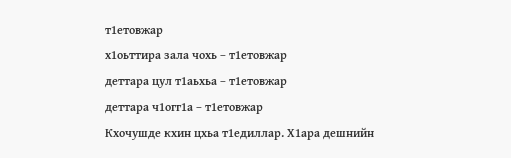т1етовжар
х1оьттира зала чохь – т1етовжар
деттара цул т1аьхьа – т1етовжар
деттара ч1огг1а – т1етовжар
Кхочушде кхин цхьа т1едиллар. Х1ара дешнийн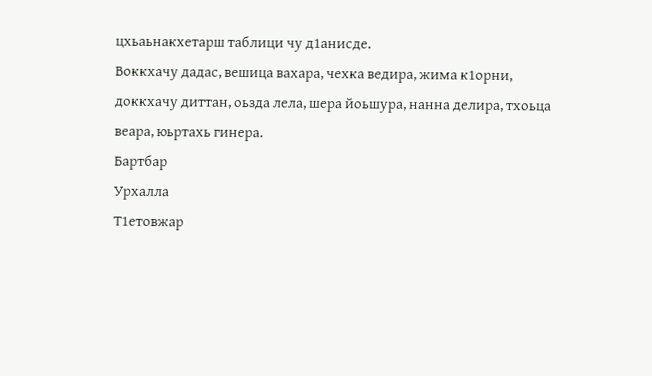цхьаьнакхетарш таблици чу д1анисде.
Воккхачу дадас, вешица вахара, чехка ведира, жима к1орни, доккхачу диттан, оьзда лела, шера йоьшура, нанна делира, тхоьца веара, юьртахь гинера.
Бартбар
Урхалла
Т1етовжар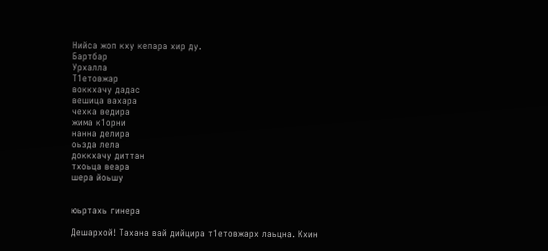Нийса жоп кху кепара хир ду.
Бартбар
Урхалла
Т1етовжар
воккхачу дадас
вешица вахара
чехка ведира
жима к1орни
нанна делира
оьзда лела
доккхачу диттан
тхоьца веара
шера йоьшу


юьртахь гинера

Дешархой! Тахана вай дийцира т1етовжарх лаьцна. Кхин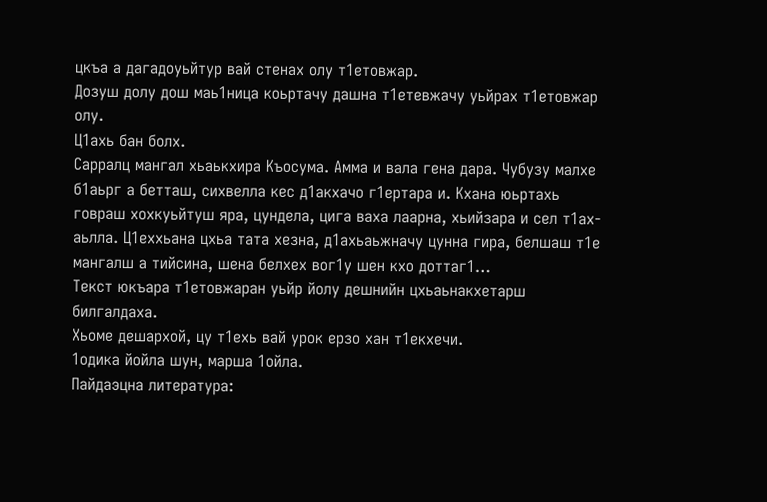цкъа а дагадоуьйтур вай стенах олу т1етовжар.
Дозуш долу дош маь1ница коьртачу дашна т1етевжачу уьйрах т1етовжар олу.
Ц1ахь бан болх.
Сарралц мангал хьаькхира Къосума. Амма и вала гена дара. Чубузу малхе б1аьрг а бетташ, сихвелла кес д1акхачо г1ертара и. Кхана юьртахь говраш хохкуьйтуш яра, цундела, цига ваха лаарна, хьийзара и сел т1ах-аьлла. Ц1еххьана цхьа тата хезна, д1ахьаьжначу цунна гира, белшаш т1е мангалш а тийсина, шена белхех вог1у шен кхо доттаг1…
Текст юкъара т1етовжаран уьйр йолу дешнийн цхьаьнакхетарш билгалдаха.
Хьоме дешархой, цу т1ехь вай урок ерзо хан т1екхечи.
1одика йойла шун, марша 1ойла.
Пайдаэцна литература: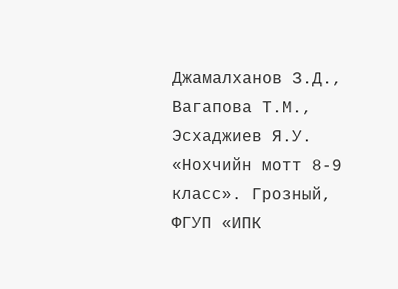Джамалханов З.Д., Вагапова Т.М., Эсхаджиев Я.У. «Нохчийн мотт 8-9 класс». Грозный, ФГУП «ИПК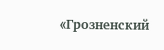«Грозненский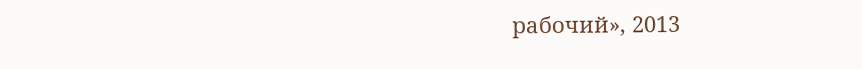рабочий», 2013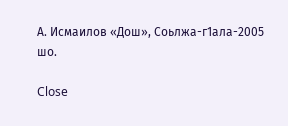А. Исмаилов «Дош», Соьлжа-г1ала-2005 шо.

Close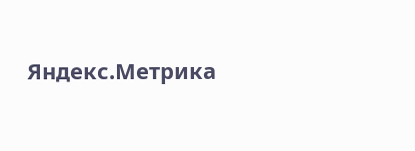Яндекс.Метрика